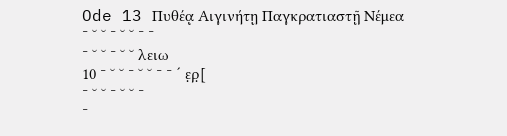Ode 13 Πυθέᾳ Αιγινήτῃ Παγκρατιαστῇ Νέμεα
¯ ˘ ˘ ¯ ˘ ˘ ¯ ¯
¯ ˘ ˘ ¯ ˘ ˘ λειω
10 ¯ ˘ ˘ ¯ ˘ ˘ ¯ ¯ ´ ε̣ρ̣[
¯ ˘ ˘ ¯ ˘ ˘ ¯
¯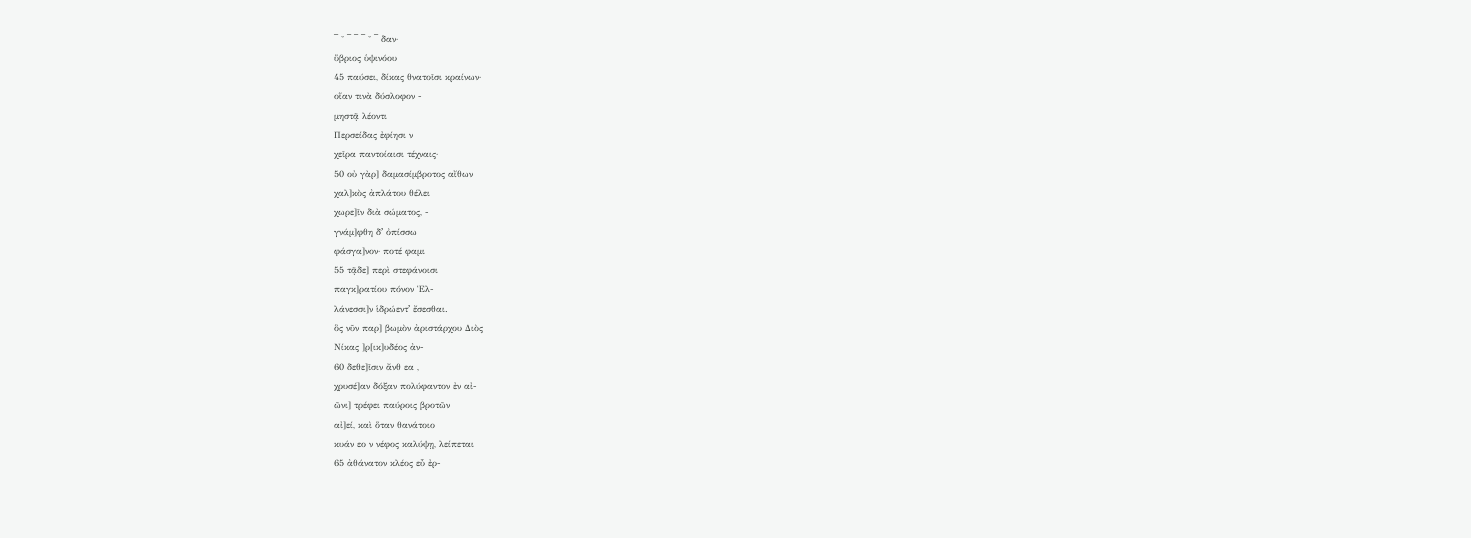¯ ˘ ¯ ¯ ¯ ˘ ¯ δαν·
ὕβριος ὑψινόου
45 παύσει, δίκας θνατοῖσι κραίνων·
οἵαν τινὰ δύσλοφον -
μηστᾷ λέοντι
Περσείδας ἐφίησι ν
χεῖρα παντοίαισι τέχναις·
50 οὐ γὰρ] δαμασίμβροτος αἴθων
χαλ]κὸς ἀπλάτου θέλει
χωρε]ῖν διὰ σώματος, -
γνάμ]φθη δʼ ὀπίσσω
φάσγα]νον· ποτέ φαμι
55 τᾷδε] περὶ στεφάνοισι
παγκ]ρατίου πόνον Ἑλ-
λάνεσσι]ν ἱδρώεντʼ ἔσεσθαι.
ὃς νῦν παρ] βωμὸν ἀριστάρχου Διὸς
Νίκας ]ρ[ικ]υδέος ἀν-
60 δεθε]ῖσιν ἄνθ εα ,
χρυσέ]αν δόξαν πολύφαντον ἐν αἰ-
ῶνι] τρέφει παύροις βροτῶν
αἰ]εί, καὶ ὅταν θανάτοιο
κυάν εο ν νέφος καλύψῃ, λείπεται
65 ἀθάνατον κλέος εὖ ἐρ-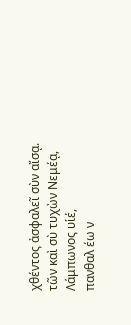χθέντος ἀσφαλεῖ σὺν αἴσᾳ.
τῶν καὶ σὺ τυχὼν Νεμέᾳ,
Λάμπωνος υἱέ,
πανθαλ έω ν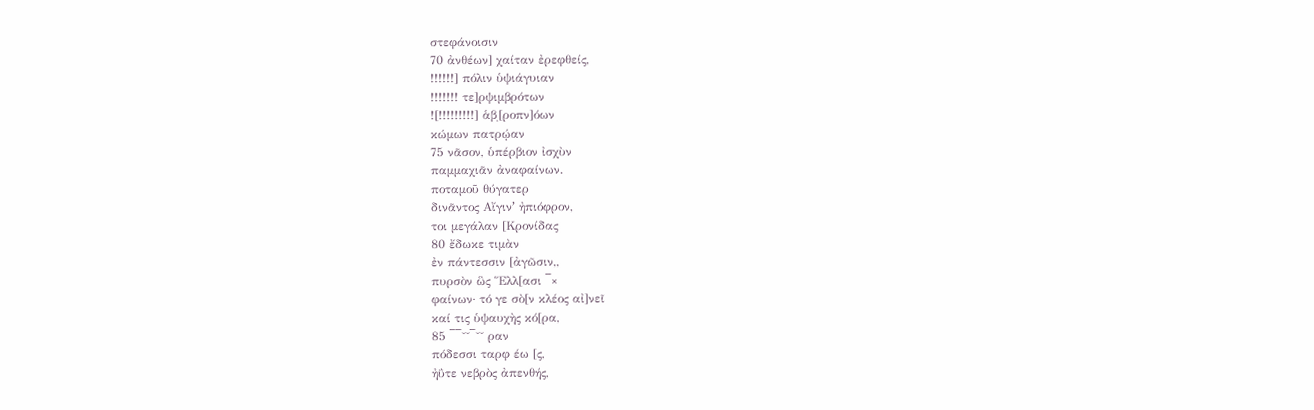στεφάνοισιν
70 ἀνθέων] χαίταν ἐρεφθείς,
!!!!!!] πόλιν ὑψιάγυιαν
!!!!!!! τε]ρψιμβρότων
![!!!!!!!!!] ἁβ̣[ροπν]όων
κώμων πατρῴαν
75 νᾶσον, ὑπέρβιον ἰσχὺν
παμμαχιᾶν ἀναφαίνων.
ποταμοῦ θύγατερ
δινᾶντος Αἴγινʼ ἠπιόφρον,
τοι μεγάλαν [Κρονίδας
80 ἔδωκε τιμὰν
ἐν πάντεσσιν [ἀγῶσιν,,
πυρσὸν ὣς Ἕλλ[ασι ¯×
φαίνων· τό γε σὸ[ν κλέος αἰ]νεῖ
καί τις ὑψαυχὴς κό[ρα,
85 ¯¯˘˘¯˘˘ ραν
πόδεσσι ταρφ έω [ς,
ἠΰτε νεβρὸς ἀπενθής,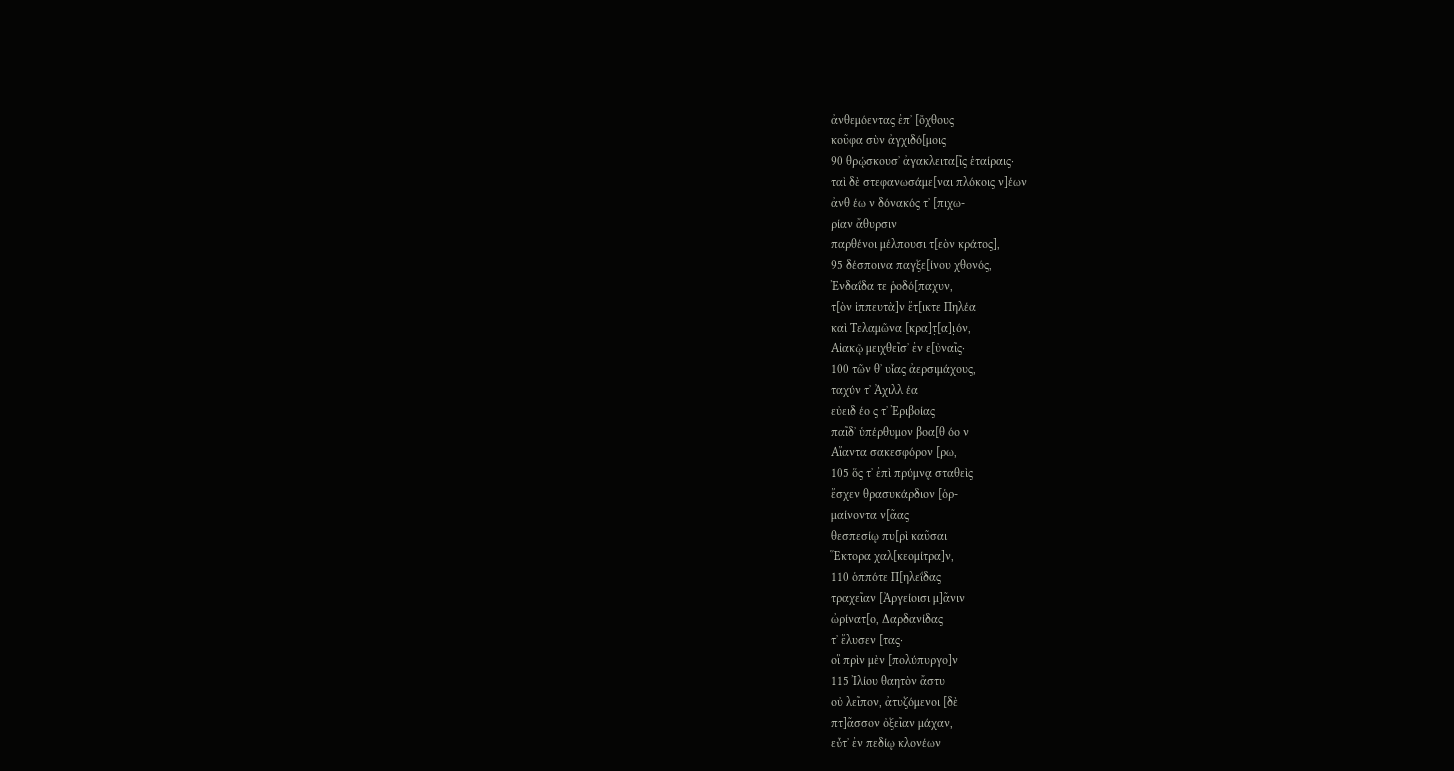ἀνθεμόεντας ἐπʼ [ὄχθους
κοῦφα σὺν ἀγχιδό[μοις
90 θρῴσκουσʼ ἀγακλειτα[ῖς ἑταίραις·
ταὶ δὲ στεφανωσάμε[ναι πλόκοις ν]έων
ἀνθ έω ν δόνακός τʼ [πιχω-
ρίαν ἄθυρσιν
παρθένοι μέλπουσι τ[εὸν κράτος],
95 δέσποινα παγξε[ίνου χθονός,
Ἐνδαΐδα τε ῥοδό[παχυν,
τ[ὸν ἱππευτὰ]ν ἔτ[ικτε Πηλέα
καὶ Τελαμῶνα [κρα]τ̣[α]ι̣όν,
Αἰακῷ μειχθεῖσʼ ἐν ε[ὐναῖς·
100 τῶν θʼ υἷας ἀερσιμάχους,
ταχύν τʼ Ἀχιλλ έα
εὐειδ έο ς τʼ Ἐριβοίας
παῖδʼ ὑπέρθυμον βοα[θ όο ν
Αἴαντα σακεσφόρον [ρω,
105 ὅς τʼ ἐπὶ πρύμνᾳ σταθεὶς
ἔσχεν θρασυκάρδιον [ὁρ-
μαίνοντα ν[ᾶας
θεσπεσίῳ πυ[ρὶ καῦσαι
Ἕκτορα χαλ[κεομίτρα]ν,
110 ὁππότε Π[ηλεΐδας
τραχεῖαν [Ἀργείοισι μ]ᾶνιν
ὠρίνατ[ο, Δαρδανίδας
τʼ ἔλυσεν [τας·
οἳ πρὶν μὲν [πολύπυργο]ν
115 Ἰλίου θαητὸν ἄστυ
οὐ λεῖπον, ἀτυζόμενοι [δὲ
πτ]ᾶσσον ὀξεῖαν μάχαν,
εὖτʼ ἐν πεδίῳ κλονέων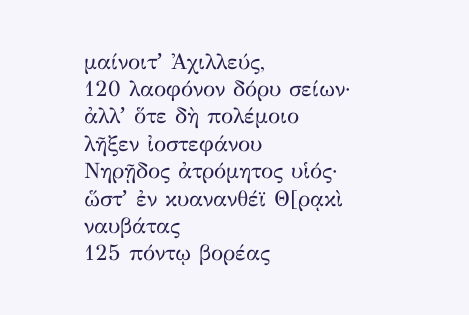μαίνοιτʼ Ἀχιλλεύς,
120 λαοφόνον δόρυ σείων·
ἀλλʼ ὅτε δὴ πολέμοιο
λῆξεν ἰοστεφάνου
Νηρῇδος ἀτρόμητος υἱός·
ὥστʼ ἐν κυανανθέϊ Θ[ρᾳκὶ ναυβάτας
125 πόντῳ βορέας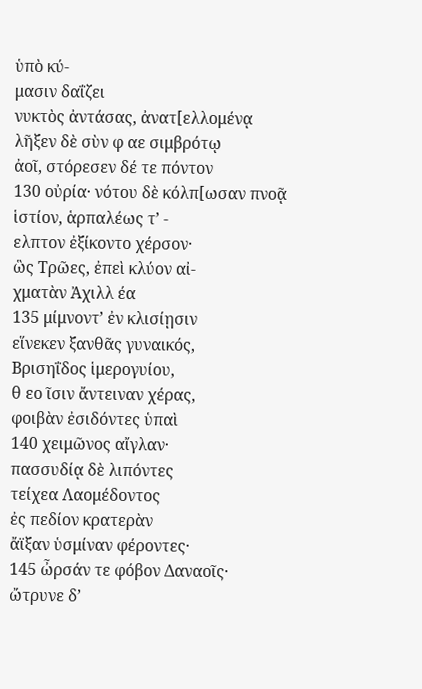ὑπὸ κύ-
μασιν δαΐζει
νυκτὸς ἀντάσας, ἀνατ[ελλομένᾳ
λῆξεν δὲ σὺν φ αε σιμβρότῳ
ἀοῖ, στόρεσεν δέ τε πόντον
130 οὐρία· νότου δὲ κόλπ[ωσαν πνοᾷ
ἱστίον, ἁρπαλέως τʼ -
ελπτον ἐξίκοντο χέρσον·
ὣς Τρῶες, ἐπεὶ κλύον αἰ-
χματὰν Ἀχιλλ έα
135 μίμνοντʼ ἐν κλισίῃσιν
εἵνεκεν ξανθᾶς γυναικός,
Βρισηΐδος ἱμερογυίου,
θ εο ῖσιν ἄντειναν χέρας,
φοιβὰν ἐσιδόντες ὑπαὶ
140 χειμῶνος αἴγλαν·
πασσυδίᾳ δὲ λιπόντες
τείχεα Λαομέδοντος
ἐς πεδίον κρατερὰν
ἄϊξαν ὑσμίναν φέροντες·
145 ὦρσάν τε φόβον Δαναοῖς·
ὤτρυνε δʼ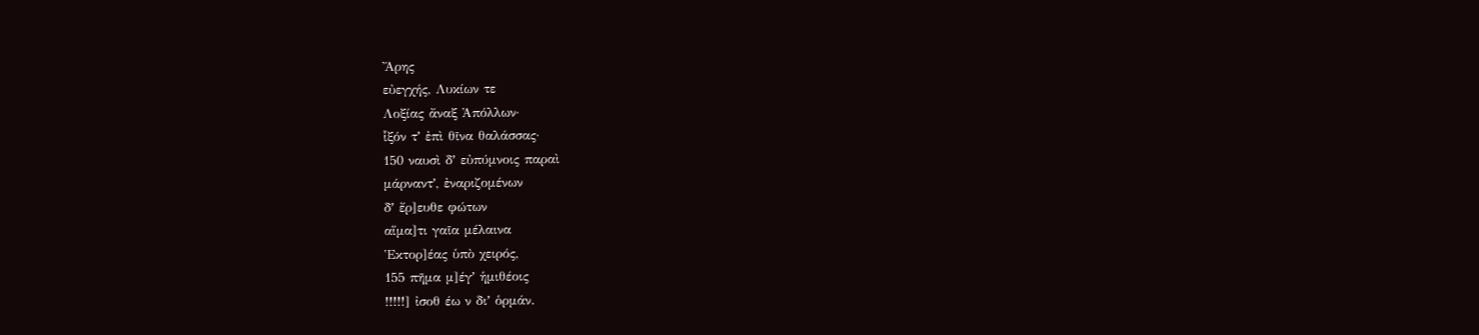Ἄρης
εὐεγχής, Λυκίων τε
Λοξίας ἄναξ Ἀπόλλων·
ἷξόν τʼ ἐπὶ θῖνα θαλάσσας·
150 ναυσὶ δʼ εὐπύμνοις παραὶ
μάρναντʼ, ἐναριζομένων
δʼ ἔρ]ευθε φώτων
αἵμα]τι γαῖα μέλαινα
Ἑκτορ]έας ὑπὸ χειρός,
155 πῆμα μ]έγʼ ἡμιθέοις
!!!!!] ἰσοθ έω ν διʼ ὁρμάν.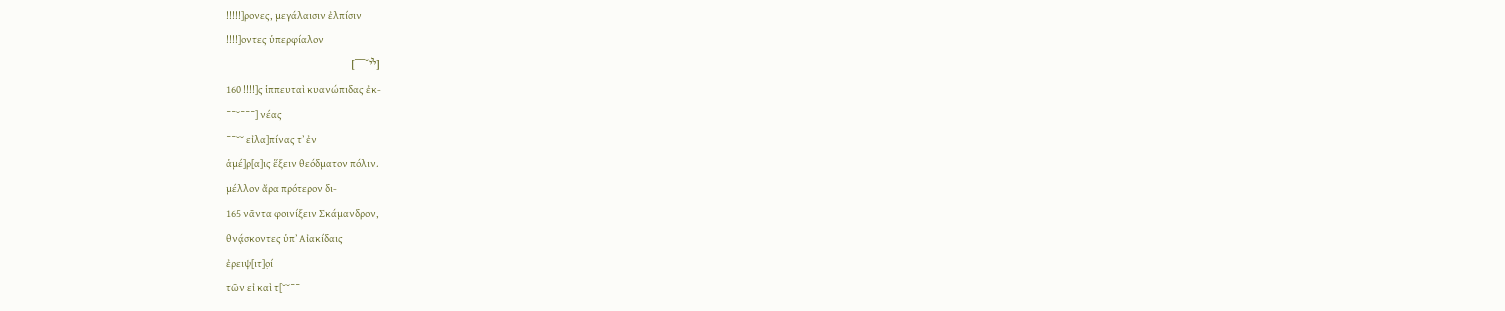!!!!!]ρονες, μεγάλαισιν ἐλπίσιν
!!!!]οντες ὑπερφίαλον
[ׯ˘¯¯]
160 !!!!]ς ἱππευταὶ κυανώπιδας ἐκ-
¯¯˘¯¯¯] νέας
¯¯˘˘ εἰλα]πίνας τʼ ἐν
ἁμέ]ρ[α]ις ἕξειν θεόδματον πόλιν.
μέλλον ἄρα πρότερον δι-
165 νᾶντα φοινίξειν Σκάμανδρον,
θνᾴσκοντες ὑπʼ Αἰακίδαις
ἐρειψ[ιτ]ο̣ί
τῶν εἰ καὶ τ[˘˘¯¯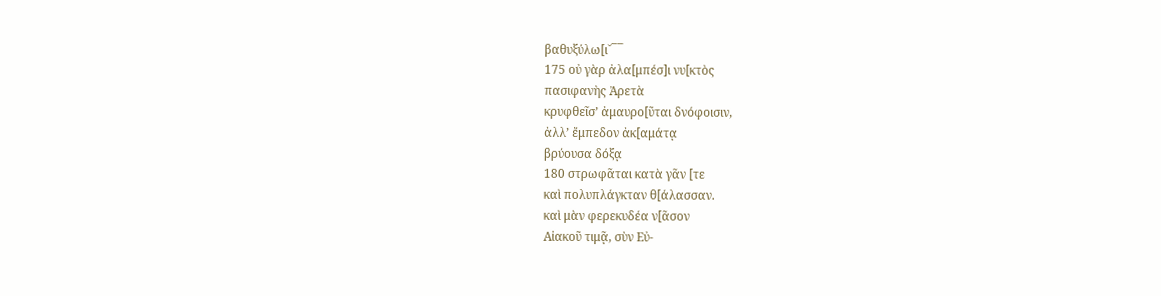βαθυξύλω[ι˘¯¯
175 οὐ γὰρ ἀλα[μπέσ]ι νυ[κτὸς
πασιφανὴς Ἀρετὰ
κρυφθεῖσʼ ἀμαυρο[ῦται δνόφοισιν,
ἀλλʼ ἔμπεδον ἀκ[αμάτᾳ
βρύουσα δόξᾳ
180 στρωφᾶται κατὰ γᾶν [τε
καὶ πολυπλάγκταν θ[άλασσαν.
καὶ μὰν φερεκυδέα ν[ᾶσον
Αἰακοῦ τιμᾷ, σὺν Εὐ-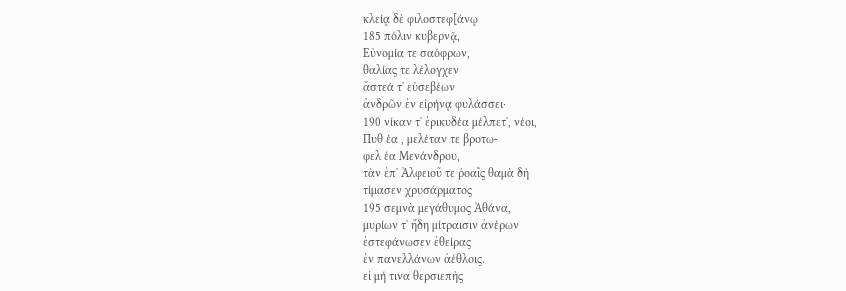κλείᾳ δὲ φιλοστεφ[άνῳ
185 πόλιν κυβερνᾷ,
Εὐνομία τε σαόφρων,
θαλίας τε λέλογχεν
ἄστεά τʼ εὐσεβέων
ἀνδρῶν ἐν εἰρήνᾳ φυλάσσει·
190 νίκαν τʼ ἐρικυδέα μέλπετʼ, νέοι,
Πυθ έα , μελέταν τε βροτω-
φελ έα Μενάνδρου,
τὰν ἐπʼ Ἀλφειοῦ τε ῥοαῖς θαμὰ δὴ
τίμασεν χρυσάρματος
195 σεμνὰ μεγάθυμος Ἀθάνα,
μυρίων τʼ ἤδη μίτραισιν ἀνέρων
ἐστεφάνωσεν ἐθείρας
ἐν πανελλάνων ἀέθλοις.
εἰ μή τινα θερσιεπὴς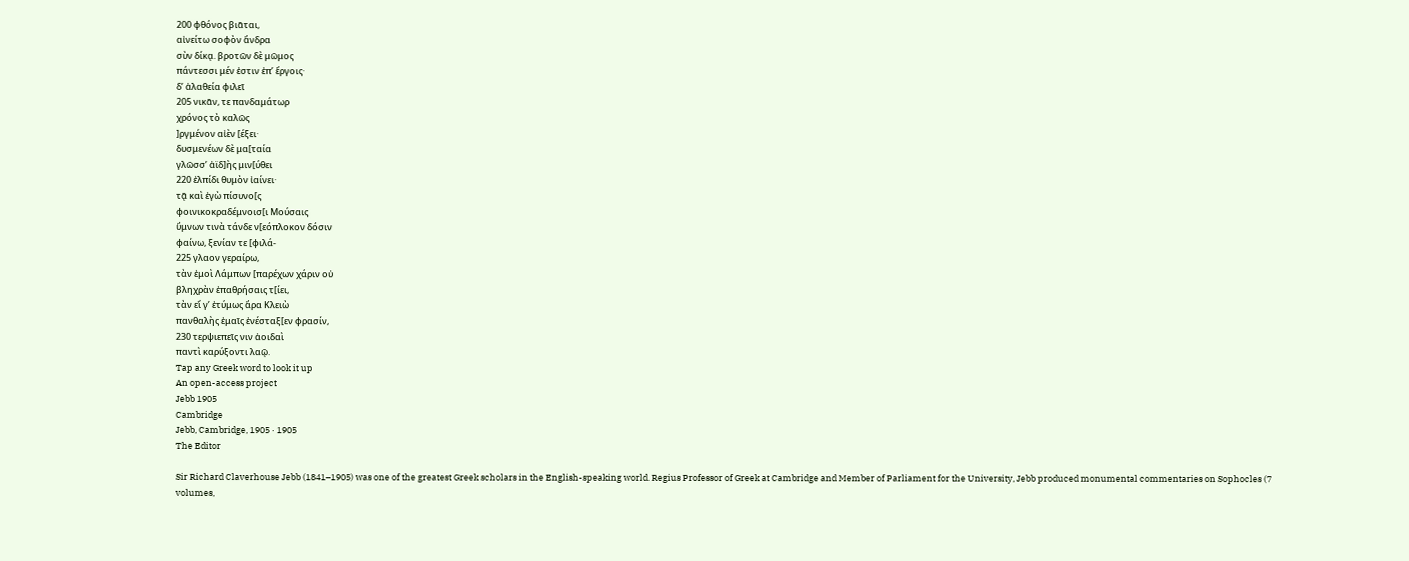200 φθόνος βιᾶται,
αἰνείτω σοφὸν ἄνδρα
σὺν δίκᾳ. βροτῶν δὲ μῶμος
πάντεσσι μέν ἐστιν ἐπʼ ἔργοις·
δʼ ἀλαθεία φιλεῖ
205 νικᾶν, τε πανδαμάτωρ
χρόνος τὸ καλῶς
]ργμένον αἰὲν [έξει·
δυσμενέων δὲ μα[ταία
γλῶσσʼ ἀϊδ]ὴς μιν[ύθει
220 ἐλπίδι θυμὸν ἰαίνει·
τᾷ καὶ ἐγὼ πίσυνο[ς
φοινικοκραδέμνοισ[ι Μούσαις
ὕμνων τινὰ τάνδε ν[εόπλοκον δόσιν
φαίνω, ξενίαν τε [φιλά-
225 γλαον γεραίρω,
τὰν ἐμοὶ Λάμπων [παρέχων χάριν οὐ
βληχρὰν ἐπαθρήσαις τ[ίει,
τὰν εἴ γʼ ἐτύμως ἄρα Κλειὼ
πανθαλὴς ἐμαῖς ἐνέσταξ[εν φρασίν,
230 τερψιεπεῖς νιν ἀοιδαὶ
παντὶ καρύξοντι λαῷ.
Tap any Greek word to look it up
An open-access project
Jebb 1905
Cambridge
Jebb, Cambridge, 1905 · 1905
The Editor

Sir Richard Claverhouse Jebb (1841–1905) was one of the greatest Greek scholars in the English-speaking world. Regius Professor of Greek at Cambridge and Member of Parliament for the University, Jebb produced monumental commentaries on Sophocles (7 volumes,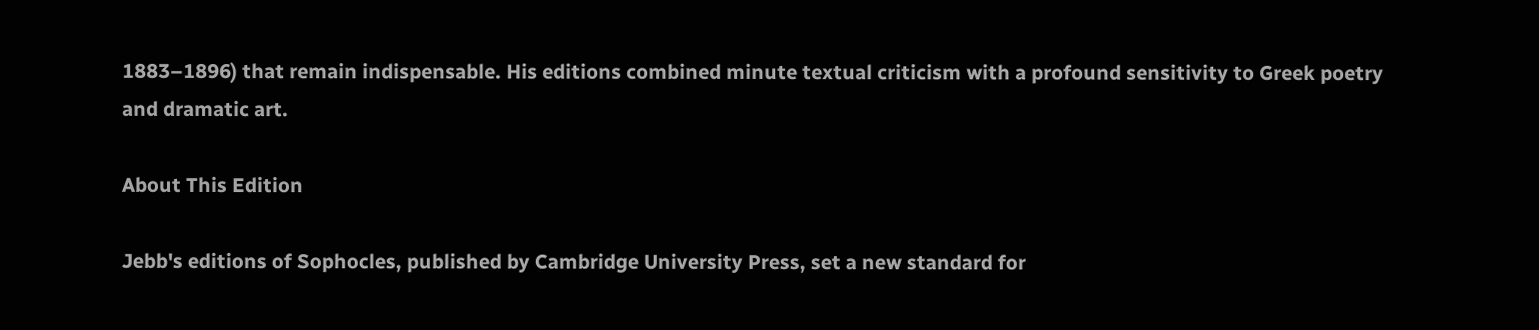1883–1896) that remain indispensable. His editions combined minute textual criticism with a profound sensitivity to Greek poetry and dramatic art.

About This Edition

Jebb's editions of Sophocles, published by Cambridge University Press, set a new standard for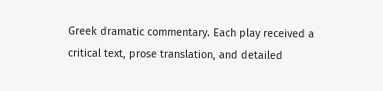Greek dramatic commentary. Each play received a critical text, prose translation, and detailed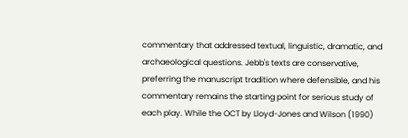commentary that addressed textual, linguistic, dramatic, and archaeological questions. Jebb's texts are conservative, preferring the manuscript tradition where defensible, and his commentary remains the starting point for serious study of each play. While the OCT by Lloyd-Jones and Wilson (1990)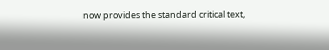now provides the standard critical text,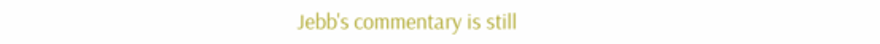Jebb's commentary is still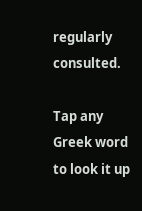regularly consulted.

Tap any Greek word to look it up